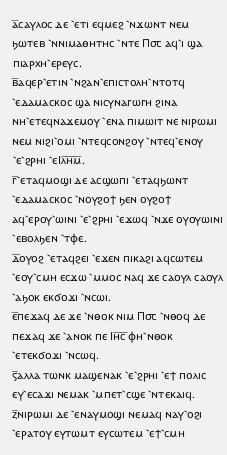ⲁ̅ⲥⲁⲩⲗⲟⲥ ⲇⲉ ⳿ⲉⲧⲓ ⲉϥⲙⲉϩ ⳿ⲛϫⲱⲛⲧ ⲛⲉⲙ ϧⲱⲧⲉⲃ ⳿ⲛⲛⲓⲙⲁⲑⲏⲧⲏⲥ ⳿ⲛⲧⲉ Ⲡ⳪ ⲁϥ⳿ⲓ ϣⲁ ⲡⲓⲁⲣⲭⲏ⳿ⲉⲣⲉⲩⲥ.
ⲃ̅ⲁϥⲉⲣ⳿ⲉⲧⲓⲛ ⳿ⲛϩⲁⲛ⳿ⲉⲡⲓⲥⲧⲟⲗⲏ⳿ⲛⲧⲟⲧϥ ⳿ⲉⲇⲁⲙⲁⲥⲕⲟⲥ ϣⲁ ⲛⲓⲥⲩⲛⲁⲅⲱⲅⲏ ϩⲓⲛⲁ ⲛⲏ⳿ⲉⲧⲉϥⲛⲁϫⲉⲙⲟⲩ ⳿ⲉⲛⲁ ⲡⲓⲙⲱⲓⲧ ⲛⲉ ⲛⲓⲣⲱⲙⲓ ⲛⲉⲙ ⲛⲓϩⲓ⳿ⲟⲙⲓ ⳿ⲛⲧⲉϥⲥⲟⲛϩⲟⲩ ⳿ⲛⲧⲉϥ⳿ⲉⲛⲟⲩ ⳿ⲉ⳿ϩⲣⲏⲓ ⳿ⲉⲒⲗ̅ⲏ̅ⲙ̅.
ⲅ̅⳿ⲉⲧⲁϥⲙⲟϣⲓ ⲇⲉ ⲁⲥϣⲱⲡⲓ ⳿ⲉⲧⲁϥϧⲱⲛⲧ ⳿ⲉⲇⲁⲙⲁⲥⲕⲟⲥ ⳿ⲛⲟⲩϩⲟϯ ϧⲉⲛ ⲟⲩϩⲟϯ ⲁϥ⳿ⲉⲣⲟⲩ⳿ⲱⲓⲛⲓ ⳿ⲉ⳿ϩⲣⲏⲓ ⳿ⲉϫⲱϥ ⳿ⲛϫⲉ ⲟⲩⲟⲩⲱⲓⲛⲓ ⳿ⲉⲃⲟⲗϧⲉⲛ ⳿ⲧⲫⲉ.
ⲇ̅ⲟⲩⲟϩ ⳿ⲉⲧⲁϥϩⲉⲓ ⳿ⲉϫⲉⲛ ⲡⲓⲕⲁϩⲓ ⲁϥⲥⲱⲧⲉⲙ ⳿ⲉⲟⲩ⳿ⲥⲙⲏ ⲉⲥϫⲱ ⳿ⲙⲙⲟⲥ ⲛⲁϥ ϫⲉ ⲥⲁⲟⲩⲗ ⲥⲁⲟⲩⲗ ⳿ⲁϧⲟⲕ ⲉⲕϭⲟϫⲓ ⳿ⲛⲥⲱⲓ.
ⲉ̅ⲡⲉϫⲁϥ ⲇⲉ ϫⲉ ⳿ⲛⲑⲟⲕ ⲛⲓⲙ Ⲡ⳪ ⳿ⲛⲑⲟϥ ⲇⲉ ⲡⲉϫⲁϥ ϫⲉ ⳿ⲁⲛⲟⲕ ⲡⲉ Ⲓⲏ̅ⲥ̅ ⲫⲏ⳿ⲛⲑⲟⲕ ⳿ⲉⲧⲉⲕϭⲟϫⲓ ⳿ⲛⲥⲱϥ.
ⲋ̅ⲁⲗⲗⲁ ⲧⲱⲛⲕ ⲙⲁϣⲉⲛⲁⲕ ⳿ⲉ⳿ϩⲣⲏⲓ ⳿ⲉϯ ⲡⲟⲗⲓⲥ ⲉⲩ⳿ⲉⲥⲁϫⲓ ⲛⲉⲙⲁⲕ ⳿ⲙⲡⲉⲧ⳿ⲥϣⲉ ⳿ⲛⲧⲉⲕⲁⲓϥ.
ⲍ̅ⲛⲓⲣⲱⲙⲓ ⲇⲉ ⳿ⲉⲛⲁⲩⲙⲟϣⲓ ⲛⲉⲙⲁϥ ⲛⲁⲩ⳿ⲟϩⲓ ⳿ⲉⲣⲁⲧⲟⲩ ⲉⲩⲧⲱⲙⲧ ⲉⲩⲥⲱⲧⲉⲙ ⳿ⲉϯ⳿ⲥⲙⲏ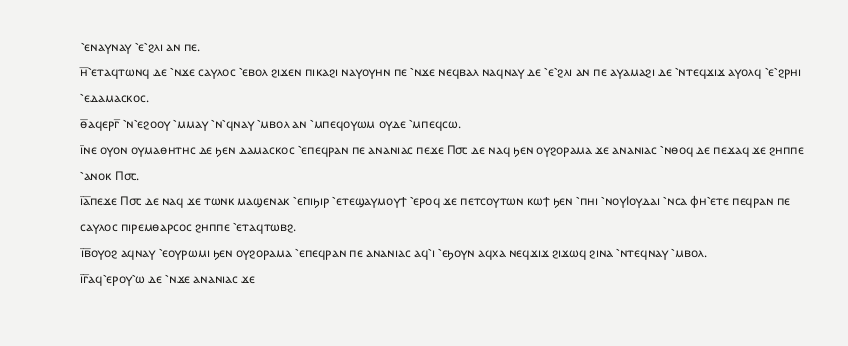⳿ⲉⲛⲁⲩⲛⲁⲩ ⳿ⲉ⳿ϩⲗⲓ ⲁⲛ ⲡⲉ.
ⲏ̅⳿ⲉⲧⲁϥⲧⲱⲛϥ ⲇⲉ ⳿ⲛϫⲉ ⲥⲁⲩⲗⲟⲥ ⳿ⲉⲃⲟⲗ ϩⲓϫⲉⲛ ⲡⲓⲕⲁϩⲓ ⲛⲁⲩⲟⲩⲏⲛ ⲡⲉ ⳿ⲛϫⲉ ⲛⲉϥⲃⲁⲗ ⲛⲁϥⲛⲁⲩ ⲇⲉ ⳿ⲉ⳿ϩⲗⲓ ⲁⲛ ⲡⲉ ⲁⲩⲁⲙⲁϩⲓ ⲇⲉ ⳿ⲛⲧⲉϥϫⲓϫ ⲁⲩⲟⲗϥ ⳿ⲉ⳿ϩⲣⲏⲓ ⳿ⲉⲇⲁⲙⲁⲥⲕⲟⲥ.
ⲑ̅ⲁϥⲉⲣⲅ̅ ⳿ⲛ⳿ⲉϩⲟⲟⲩ ⳿ⲙⲙⲁⲩ ⳿ⲛ⳿ϥⲛⲁⲩ ⳿ⲙⲃⲟⲗ ⲁⲛ ⳿ⲙⲡⲉϥⲟⲩⲱⲙ ⲟⲩⲇⲉ ⳿ⲙⲡⲉϥⲥⲱ.
ⲓ̅ⲛⲉ ⲟⲩⲟⲛ ⲟⲩⲙⲁⲑⲏⲧⲏⲥ ⲇⲉ ϧⲉⲛ ⲇⲁⲙⲁⲥⲕⲟⲥ ⳿ⲉⲡⲉϥⲣⲁⲛ ⲡⲉ ⲁⲛⲁⲛⲓⲁⲥ ⲡⲉϫⲉ Ⲡ⳪ ⲇⲉ ⲛⲁϥ ϧⲉⲛ ⲟⲩϩⲟⲣⲁⲙⲁ ϫⲉ ⲁⲛⲁⲛⲓⲁⲥ ⳿ⲛⲑⲟϥ ⲇⲉ ⲡⲉϫⲁϥ ϫⲉ ϩⲏⲡⲡⲉ ⳿ⲁⲛⲟⲕ Ⲡ⳪.
ⲓ̅ⲁ̅ⲡⲉϫⲉ Ⲡ⳪ ⲇⲉ ⲛⲁϥ ϫⲉ ⲧⲱⲛⲕ ⲙⲁϣⲉⲛⲁⲕ ⳿ⲉⲡⲓϧⲓⲣ ⳿ⲉⲧⲉϣⲁⲩⲙⲟⲩϯ ⳿ⲉⲣⲟϥ ϫⲉ ⲡⲉⲧⲥⲟⲩⲧⲱⲛ ⲕⲱϯ ϧⲉⲛ ⳿ⲡⲏⲓ ⳿ⲛⲟⲩⲒⲟⲩⲇⲁⲓ ⳿ⲛⲥⲁ ⲫⲏ⳿ⲉⲧⲉ ⲡⲉϥⲣⲁⲛ ⲡⲉ ⲥⲁⲩⲗⲟⲥ ⲡⲓⲣⲉⲙⲑⲁⲣⲥⲟⲥ ϩⲏⲡⲡⲉ ⳿ⲉⲧⲁϥⲧⲱⲃϩ.
ⲓ̅ⲃ̅ⲟⲩⲟϩ ⲁϥⲛⲁⲩ ⳿ⲉⲟⲩⲣⲱⲙⲓ ϧⲉⲛ ⲟⲩϩⲟⲣⲁⲙⲁ ⳿ⲉⲡⲉϥⲣⲁⲛ ⲡⲉ ⲁⲛⲁⲛⲓⲁⲥ ⲁϥ⳿ⲓ ⳿ⲉϧⲟⲩⲛ ⲁϥⲭⲁ ⲛⲉϥϫⲓϫ ϩⲓϫⲱϥ ϩⲓⲛⲁ ⳿ⲛⲧⲉϥⲛⲁⲩ ⳿ⲙⲃⲟⲗ.
ⲓ̅ⲅ̅ⲁϥ⳿ⲉⲣⲟⲩ⳿ⲱ ⲇⲉ ⳿ⲛϫⲉ ⲁⲛⲁⲛⲓⲁⲥ ϫⲉ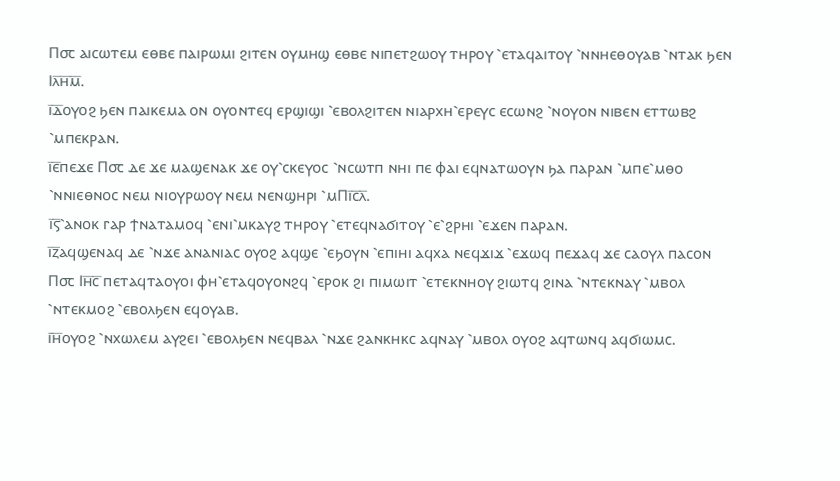Ⲡ⳪ ⲁⲓⲥⲱⲧⲉⲙ ⲉⲑⲃⲉ ⲡⲁⲓⲣⲱⲙⲓ ϩⲓⲧⲉⲛ ⲟⲩⲙⲏϣ ⲉⲑⲃⲉ ⲛⲓⲡⲉⲧϩⲱⲟⲩ ⲧⲏⲣⲟⲩ ⳿ⲉⲧⲁϥⲁⲓⲧⲟⲩ ⳿ⲛⲛⲏⲉⲑⲟⲩⲁⲃ ⳿ⲛⲧⲁⲕ ϧⲉⲛ Ⲓⲗ̅ⲏ̅ⲙ̅.
ⲓ̅ⲇ̅ⲟⲩⲟϩ ϧⲉⲛ ⲡⲁⲓⲕⲉⲙⲁ ⲟⲛ ⲟⲩⲟⲛⲧⲉϥ ⲉⲣϣⲓϣⲓ ⳿ⲉⲃⲟⲗϩⲓⲧⲉⲛ ⲛⲓⲁⲣⲭⲏ⳿ⲉⲣⲉⲩⲥ ⲉⲥⲱⲛϩ ⳿ⲛⲟⲩⲟⲛ ⲛⲓⲃⲉⲛ ⲉⲧⲧⲱⲃϩ ⳿ⲙⲡⲉⲕⲣⲁⲛ.
ⲓ̅ⲉ̅ⲡⲉϫⲉ Ⲡ⳪ ⲇⲉ ϫⲉ ⲙⲁϣⲉⲛⲁⲕ ϫⲉ ⲟⲩ⳿ⲥⲕⲉⲩⲟⲥ ⳿ⲛⲥⲱⲧⲡ ⲛⲏⲓ ⲡⲉ ⲫⲁⲓ ⲉϥⲛⲁⲧⲱⲟⲩⲛ ϧⲁ ⲡⲁⲣⲁⲛ ⳿ⲙⲡⲉ⳿ⲙⲑⲟ ⳿ⲛⲛⲓⲉⲑⲛⲟⲥ ⲛⲉⲙ ⲛⲓⲟⲩⲣⲱⲟⲩ ⲛⲉⲙ ⲛⲉⲛϣⲏⲣⲓ ⳿ⲙⲠⲓ̅ⲥ̅ⲗ̅.
ⲓ̅ⲋ̅⳿ⲁⲛⲟⲕ ⲅⲁⲣ ϯⲛⲁⲧⲁⲙⲟϥ ⳿ⲉⲛⲓ⳿ⲙⲕⲁⲩϩ ⲧⲏⲣⲟⲩ ⳿ⲉⲧⲉϥⲛⲁϭⲓⲧⲟⲩ ⳿ⲉ⳿ϩⲣⲏⲓ ⳿ⲉϫⲉⲛ ⲡⲁⲣⲁⲛ.
ⲓ̅ⲍ̅ⲁϥϣⲉⲛⲁϥ ⲇⲉ ⳿ⲛϫⲉ ⲁⲛⲁⲛⲓⲁⲥ ⲟⲩⲟϩ ⲁϥϣⲉ ⳿ⲉϧⲟⲩⲛ ⳿ⲉⲡⲓⲏⲓ ⲁϥⲭⲁ ⲛⲉϥϫⲓϫ ⳿ⲉϫⲱϥ ⲡⲉϫⲁϥ ϫⲉ ⲥⲁⲟⲩⲗ ⲡⲁⲥⲟⲛ Ⲡ⳪ Ⲓⲏ̅ⲥ̅ ⲡⲉⲧⲁϥⲧⲁⲟⲩⲟⲓ ⲫⲏ⳿ⲉⲧⲁϥⲟⲩⲟⲛϩϥ ⳿ⲉⲣⲟⲕ ϩⲓ ⲡⲓⲙⲱⲓⲧ ⳿ⲉⲧⲉⲕⲛⲏⲟⲩ ϩⲓⲱⲧϥ ϩⲓⲛⲁ ⳿ⲛⲧⲉⲕⲛⲁⲩ ⳿ⲙⲃⲟⲗ ⳿ⲛⲧⲉⲕⲙⲟϩ ⳿ⲉⲃⲟⲗϧⲉⲛ ⲉϥⲟⲩⲁⲃ.
ⲓ̅ⲏ̅ⲟⲩⲟϩ ⳿ⲛⲭⲱⲗⲉⲙ ⲁⲩϩⲉⲓ ⳿ⲉⲃⲟⲗϧⲉⲛ ⲛⲉϥⲃⲁⲗ ⳿ⲛϫⲉ ϩⲁⲛⲕⲏⲕⲥ ⲁϥⲛⲁⲩ ⳿ⲙⲃⲟⲗ ⲟⲩⲟϩ ⲁϥⲧⲱⲛϥ ⲁϥϭⲓⲱⲙⲥ.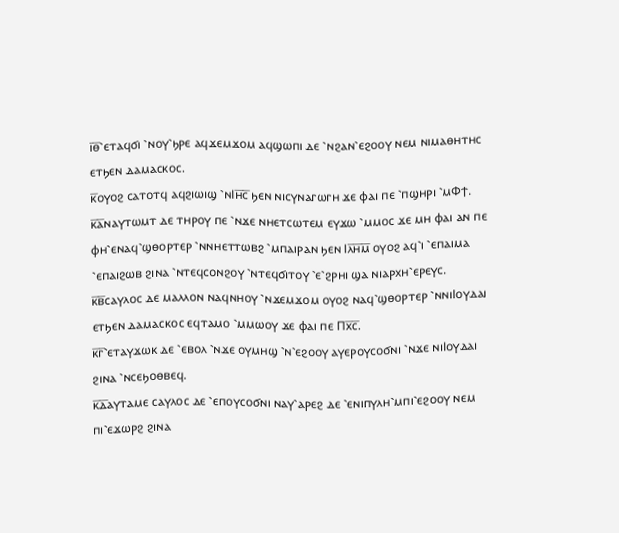ⲓ̅ⲑ̅⳿ⲉⲧⲁϥϭⲓ ⳿ⲛⲟⲩ⳿ϧⲣⲉ ⲁϥϫⲉⲙϫⲟⲙ ⲁϥϣⲱⲡⲓ ⲇⲉ ⳿ⲛϩⲁⲛ⳿ⲉϩⲟⲟⲩ ⲛⲉⲙ ⲛⲓⲙⲁⲑⲏⲧⲏⲥ ⲉⲧϧⲉⲛ ⲇⲁⲙⲁⲥⲕⲟⲥ.
ⲕ̅ⲟⲩⲟϩ ⲥⲁⲧⲟⲧϥ ⲁϥϩⲓⲱⲓϣ ⳿ⲛⲒⲏ̅ⲥ̅ ϧⲉⲛ ⲛⲓⲥⲩⲛⲁⲅⲱⲅⲏ ϫⲉ ⲫⲁⲓ ⲡⲉ ⳿ⲡϣⲏⲣⲓ ⳿ⲙⲪϯ.
ⲕ̅ⲁ̅ⲛⲁⲩⲧⲱⲙⲧ ⲇⲉ ⲧⲏⲣⲟⲩ ⲡⲉ ⳿ⲛϫⲉ ⲛⲏⲉⲧⲥⲱⲧⲉⲙ ⲉⲩϫⲱ ⳿ⲙⲙⲟⲥ ϫⲉ ⲙⲏ ⲫⲁⲓ ⲁⲛ ⲡⲉ ⲫⲏ⳿ⲉⲛⲁϥ⳿ϣⲑⲟⲣⲧⲉⲣ ⳿ⲛⲛⲏⲉⲧⲧⲱⲃϩ ⳿ⲙⲡⲁⲓⲣⲁⲛ ϧⲉⲛ Ⲓⲗ̅ⲏ̅ⲙ̅ ⲟⲩⲟϩ ⲁϥ⳿ⲓ ⳿ⲉⲡⲁⲓⲙⲁ ⳿ⲉⲡⲁⲓϩⲱⲃ ϩⲓⲛⲁ ⳿ⲛⲧⲉϥⲥⲟⲛϩⲟⲩ ⳿ⲛⲧⲉϥϭⲓⲧⲟⲩ ⳿ⲉ⳿ϩⲣⲏⲓ ϣⲁ ⲛⲓⲁⲣⲭⲏ⳿ⲉⲣⲉⲩⲥ.
ⲕ̅ⲃ̅ⲥⲁⲩⲗⲟⲥ ⲇⲉ ⲙⲁⲗⲗⲟⲛ ⲛⲁϥⲛⲏⲟⲩ ⳿ⲛϫⲉⲙϫⲟⲙ ⲟⲩⲟϩ ⲛⲁϥ⳿ϣⲑⲟⲣⲧⲉⲣ ⳿ⲛⲛⲓⲒⲟⲩⲇⲁⲓ ⲉⲧϧⲉⲛ ⲇⲁⲙⲁⲥⲕⲟⲥ ⲉϥⲧⲁⲙⲟ ⳿ⲙⲙⲱⲟⲩ ϫⲉ ⲫⲁⲓ ⲡⲉ Ⲡⲭ̅ⲥ̅.
ⲕ̅ⲅ̅⳿ⲉⲧⲁⲩϫⲱⲕ ⲇⲉ ⳿ⲉⲃⲟⲗ ⳿ⲛϫⲉ ⲟⲩⲙⲏϣ ⳿ⲛ⳿ⲉϩⲟⲟⲩ ⲁⲩⲉⲣⲟⲩⲥⲟϭⲛⲓ ⳿ⲛϫⲉ ⲛⲓⲒⲟⲩⲇⲁⲓ ϩⲓⲛⲁ ⳿ⲛⲥⲉϧⲟⲑⲃⲉϥ.
ⲕ̅ⲇ̅ⲁⲩⲧⲁⲙⲉ ⲥⲁⲩⲗⲟⲥ ⲇⲉ ⳿ⲉⲡⲟⲩⲥⲟϭⲛⲓ ⲛⲁⲩ⳿ⲁⲣⲉϩ ⲇⲉ ⳿ⲉⲛⲓⲡⲩⲗⲏ⳿ⲙⲡⲓ⳿ⲉϩⲟⲟⲩ ⲛⲉⲙ ⲡⲓ⳿ⲉϫⲱⲣϩ ϩⲓⲛⲁ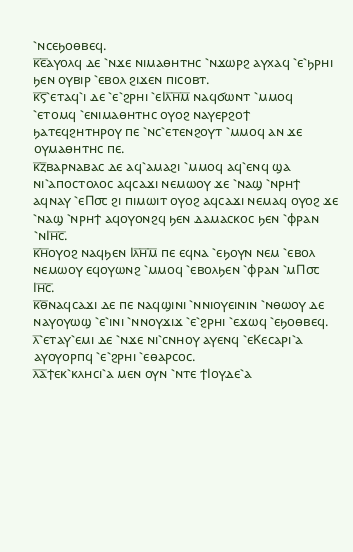⳿ⲛⲥⲉϧⲟⲑⲃⲉϥ.
ⲕ̅ⲉ̅ⲁⲩⲟⲗϥ ⲇⲉ ⳿ⲛϫⲉ ⲛⲓⲙⲁⲑⲏⲧⲏⲥ ⳿ⲛϫⲱⲣϩ ⲁⲩⲭⲁϥ ⳿ⲉ⳿ϧⲣⲏⲓ ϧⲉⲛ ⲟⲩⲃⲓⲣ ⳿ⲉⲃⲟⲗ ϩⲓϫⲉⲛ ⲡⲓⲥⲟⲃⲧ.
ⲕ̅ⲋ̅⳿ⲉⲧⲁϥ⳿ⲓ ⲇⲉ ⳿ⲉ⳿ϩⲣⲏⲓ ⳿ⲉⲒⲗ̅ⲏ̅ⲙ̅ ⲛⲁϥϭⲱⲛⲧ ⳿ⲙⲙⲟϥ ⳿ⲉⲧⲟⲙϥ ⳿ⲉⲛⲓⲙⲁⲑⲏⲧⲏⲥ ⲟⲩⲟϩ ⲛⲁⲩⲉⲣϩⲟϯ ϧⲁⲧⲉϥϩⲏⲧⲏⲣⲟⲩ ⲡⲉ ⳿ⲛⲥ⳿ⲉⲧⲉⲛϩⲟⲩⲧ ⳿ⲙⲙⲟϥ ⲁⲛ ϫⲉ ⲟⲩⲙⲁⲑⲏⲧⲏⲥ ⲡⲉ.
ⲕ̅ⲍ̅ⲃⲁⲣⲛⲁⲃⲁⲥ ⲇⲉ ⲁϥ⳿ⲁⲙⲁϩⲓ ⳿ⲙⲙⲟϥ ⲁϥ⳿ⲉⲛϥ ϣⲁ ⲛⲓ⳿ⲁⲡⲟⲥⲧⲟⲗⲟⲥ ⲁϥⲥⲁϫⲓ ⲛⲉⲙⲱⲟⲩ ϫⲉ ⳿ⲛⲁϣ ⳿ⲛⲣⲏϯ ⲁϥⲛⲁⲩ ⳿ⲉⲠ⳪ ϩⲓ ⲡⲓⲙⲱⲓⲧ ⲟⲩⲟϩ ⲁϥⲥⲁϫⲓ ⲛⲉⲙⲁϥ ⲟⲩⲟϩ ϫⲉ ⳿ⲛⲁϣ ⳿ⲛⲣⲏϯ ⲁϥⲟⲩⲟⲛϩϥ ϧⲉⲛ ⲇⲁⲙⲁⲥⲕⲟⲥ ϧⲉⲛ ⳿ⲫⲣⲁⲛ ⳿ⲛⲒⲏ̅ⲥ̅.
ⲕ̅ⲏ̅ⲟⲩⲟϩ ⲛⲁϥϧⲉⲛ Ⲓⲗ̅ⲏ̅ⲙ̅ ⲡⲉ ⲉϥⲛⲁ ⳿ⲉϧⲟⲩⲛ ⲛⲉⲙ ⳿ⲉⲃⲟⲗ ⲛⲉⲙⲱⲟⲩ ⲉϥⲟⲩⲱⲛϩ ⳿ⲙⲙⲟϥ ⳿ⲉⲃⲟⲗϧⲉⲛ ⳿ⲫⲣⲁⲛ ⳿ⲙⲠ⳪ Ⲓⲏ̅ⲥ̅.
ⲕ̅ⲑ̅ⲛⲁϥⲥⲁϫⲓ ⲇⲉ ⲡⲉ ⲛⲁϥϣⲓⲛⲓ ⳿ⲛⲛⲓⲟⲩⲉⲓⲛⲓⲛ ⳿ⲛⲑⲱⲟⲩ ⲇⲉ ⲛⲁⲩⲟⲩⲱϣ ⳿ⲉ⳿ⲓⲛⲓ ⳿ⲛⲛⲟⲩϫⲓϫ ⳿ⲉ⳿ϩⲣⲏⲓ ⳿ⲉϫⲱϥ ⳿ⲉϧⲟⲑⲃⲉϥ.
ⲗ̅⳿ⲉⲧⲁⲩ⳿ⲉⲙⲓ ⲇⲉ ⳿ⲛϫⲉ ⲛⲓ⳿ⲥⲛⲏⲟⲩ ⲁⲩⲉⲛϥ ⳿ⲉⲔⲉⲥⲁⲣⲓ⳿ⲁ ⲁⲩⲟⲩⲟⲣⲡϥ ⳿ⲉ⳿ϩⲣⲏⲓ ⳿ⲉⲑⲁⲣⲥⲟⲥ.
ⲗ̅ⲁ̅ϯⲉⲕ⳿ⲕⲗⲏⲥⲓ⳿ⲁ ⲙⲉⲛ ⲟⲩⲛ ⳿ⲛⲧⲉ ϯⲒⲟⲩⲇⲉ⳿ⲁ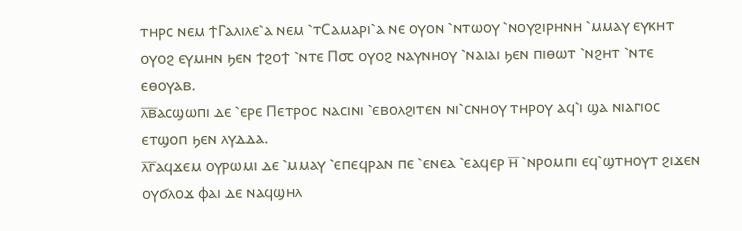ⲧⲏⲣⲥ ⲛⲉⲙ ϯⲄⲁⲗⲓⲗⲉ⳿ⲁ ⲛⲉⲙ ⳿ⲧⲤⲁⲙⲁⲣⲓ⳿ⲁ ⲛⲉ ⲟⲩⲟⲛ ⳿ⲛⲧⲱⲟⲩ ⳿ⲛⲟⲩϩⲓⲣⲏⲛⲏ ⳿ⲙⲙⲁⲩ ⲉⲩⲕⲏⲧ ⲟⲩⲟϩ ⲉⲩⲙⲏⲛ ϧⲉⲛ ϯϩⲟϯ ⳿ⲛⲧⲉ Ⲡ⳪ ⲟⲩⲟϩ ⲛⲁⲩⲛⲏⲟⲩ ⳿ⲛⲁⲓⲁⲓ ϧⲉⲛ ⲡⲓⲑⲱⲧ ⳿ⲛϩⲏⲧ ⳿ⲛⲧⲉ ⲉⲑⲟⲩⲁⲃ.
ⲗ̅ⲃ̅ⲁⲥϣⲱⲡⲓ ⲇⲉ ⳿ⲉⲣⲉ Ⲡⲉⲧⲣⲟⲥ ⲛⲁⲥⲓⲛⲓ ⳿ⲉⲃⲟⲗϩⲓⲧⲉⲛ ⲛⲓ⳿ⲥⲛⲏⲟⲩ ⲧⲏⲣⲟⲩ ⲁϥ⳿ⲓ ϣⲁ ⲛⲓⲁⲅⲓⲟⲥ ⲉⲧϣⲟⲡ ϧⲉⲛ ⲗⲩⲇⲇⲁ.
ⲗ̅ⲅ̅ⲁϥϫⲉⲙ ⲟⲩⲣⲱⲙⲓ ⲇⲉ ⳿ⲙⲙⲁⲩ ⳿ⲉⲡⲉϥⲣⲁⲛ ⲡⲉ ⳿ⲉⲛⲉⲁ ⳿ⲉⲁϥⲉⲣ ⲏ̅ ⳿ⲛⲣⲟⲙⲡⲓ ⲉϥ⳿ϣⲧⲏⲟⲩⲧ ϩⲓϫⲉⲛ ⲟⲩϭⲗⲟϫ ⲫⲁⲓ ⲇⲉ ⲛⲁϥϣⲏⲗ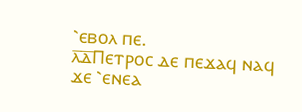⳿ⲉⲃⲟⲗ ⲡⲉ.
ⲗ̅ⲇ̅Ⲡⲉⲧⲣⲟⲥ ⲇⲉ ⲡⲉϫⲁϥ ⲛⲁϥ ϫⲉ ⳿ⲉⲛⲉⲁ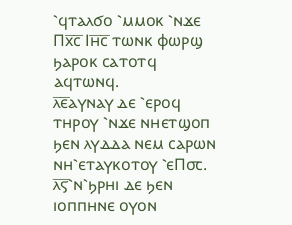⳿ϥⲧⲁⲗϭⲟ ⳿ⲙⲙⲟⲕ ⳿ⲛϫⲉ Ⲡⲭ̅ⲥ̅ Ⲓⲏ̅ⲥ̅ ⲧⲱⲛⲕ ⲫⲱⲣϣ ϧⲁⲣⲟⲕ ⲥⲁⲧⲟⲧϥ ⲁϥⲧⲱⲛϥ.
ⲗ̅ⲉ̅ⲁⲩⲛⲁⲩ ⲇⲉ ⳿ⲉⲣⲟϥ ⲧⲏⲣⲟⲩ ⳿ⲛϫⲉ ⲛⲏⲉⲧϣⲟⲡ ϧⲉⲛ ⲗⲩⲇⲇⲁ ⲛⲉⲙ ⲥⲁⲣⲱⲛ ⲛⲏ⳿ⲉⲧⲁⲩⲕⲟⲧⲟⲩ ⳿ⲉⲠ⳪.
ⲗ̅ⲋ̅⳿ⲛ⳿ϧⲣⲏⲓ ⲇⲉ ϧⲉⲛ ⲓⲟⲡⲡⲏⲛⲉ ⲟⲩⲟⲛ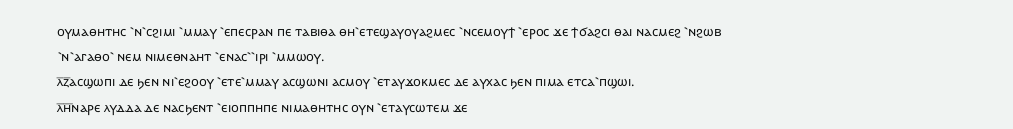ⲟⲩⲙⲁⲑⲏⲧⲏⲥ ⳿ⲛ⳿ⲥϩⲓⲙⲓ ⳿ⲙⲙⲁⲩ ⳿ⲉⲡⲉⲥⲣⲁⲛ ⲡⲉ ⲧⲁⲃⲓⲑⲁ ⲑⲏ⳿ⲉⲧⲉϣⲁⲩⲟⲩⲁϩⲙⲉⲥ ⳿ⲛⲥⲉⲙⲟⲩϯ ⳿ⲉⲣⲟⲥ ϫⲉ ϯϭⲁϩⲥⲓ ⲑⲁⲓ ⲛⲁⲥⲙⲉϩ ⳿ⲛϩⲱⲃ ⳿ⲛ⳿ⲁⲅⲁⲑⲟ⳿ ⲛⲉⲙ ⲛⲓⲙⲉⲑⲛⲁⲏⲧ ⳿ⲉⲛⲁⲥ⳿⳿ⲓⲣⲓ ⳿ⲙⲙⲱⲟⲩ.
ⲗ̅ⲍ̅ⲁⲥϣⲱⲡⲓ ⲇⲉ ϧⲉⲛ ⲛⲓ⳿ⲉϩⲟⲟⲩ ⳿ⲉⲧⲉ⳿ⲙⲙⲁⲩ ⲁⲥϣⲱⲛⲓ ⲁⲥⲙⲟⲩ ⳿ⲉⲧⲁⲩϫⲟⲕⲙⲉⲥ ⲇⲉ ⲁⲩⲭⲁⲥ ϧⲉⲛ ⲡⲓⲙⲁ ⲉⲧⲥⲁ⳿ⲡϣⲱⲓ.
ⲗ̅ⲏ̅ⲛⲁⲣⲉ ⲗⲩⲇⲇⲁ ⲇⲉ ⲛⲁⲥϧⲉⲛⲧ ⳿ⲉⲓⲟⲡⲡⲏⲡⲉ ⲛⲓⲙⲁⲑⲏⲧⲏⲥ ⲟⲩⲛ ⳿ⲉⲧⲁⲩⲥⲱⲧⲉⲙ ϫⲉ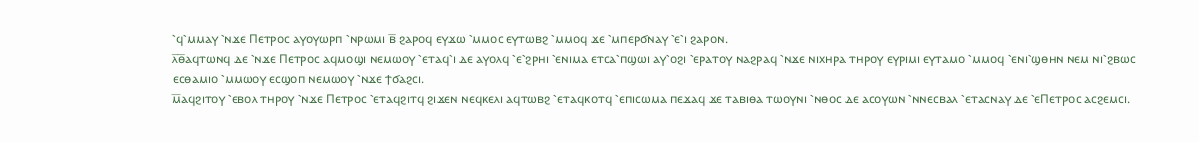⳿ϥ⳿ⲙⲙⲁⲩ ⳿ⲛϫⲉ Ⲡⲉⲧⲣⲟⲥ ⲁⲩⲟⲩⲱⲣⲡ ⳿ⲛⲣⲱⲙⲓ ⲃ̅ ϩⲁⲣⲟϥ ⲉⲩϫⲱ ⳿ⲙⲙⲟⲥ ⲉⲩⲧⲱⲃϩ ⳿ⲙⲙⲟϥ ϫⲉ ⳿ⲙⲡⲉⲣϭⲛⲁⲩ ⳿ⲉ⳿ⲓ ϩⲁⲣⲟⲛ.
ⲗ̅ⲑ̅ⲁϥⲧⲱⲛϥ ⲇⲉ ⳿ⲛϫⲉ Ⲡⲉⲧⲣⲟⲥ ⲁϥⲙⲟϣⲓ ⲛⲉⲙⲱⲟⲩ ⳿ⲉⲧⲁϥ⳿ⲓ ⲇⲉ ⲁⲩⲟⲗϥ ⳿ⲉ⳿ϩⲣⲏⲓ ⳿ⲉⲛⲓⲙⲁ ⲉⲧⲥⲁ⳿ⲡϣⲱⲓ ⲁⲩ⳿ⲟϩⲓ ⳿ⲉⲣⲁⲧⲟⲩ ⲛⲁϩⲣⲁϥ ⳿ⲛϫⲉ ⲛⲓⲭⲏⲣⲁ ⲧⲏⲣⲟⲩ ⲉⲩⲣⲓⲙⲓ ⲉⲩⲧⲁⲙⲟ ⳿ⲙⲙⲟϥ ⳿ⲉⲛⲓ⳿ϣⲑⲏⲛ ⲛⲉⲙ ⲛⲓ⳿ϩⲃⲱⲥ ⲉⲥⲑⲁⲙⲓⲟ ⳿ⲙⲙⲱⲟⲩ ⲉⲥϣⲟⲡ ⲛⲉⲙⲱⲟⲩ ⳿ⲛϫⲉ ϯϭⲁϩⲥⲓ.
ⲙ̅ⲁϥϩⲓⲧⲟⲩ ⳿ⲉⲃⲟⲗ ⲧⲏⲣⲟⲩ ⳿ⲛϫⲉ Ⲡⲉⲧⲣⲟⲥ ⳿ⲉⲧⲁϥϩⲓⲧϥ ϩⲓϫⲉⲛ ⲛⲉϥⲕⲉⲗⲓ ⲁϥⲧⲱⲃϩ ⳿ⲉⲧⲁϥⲕⲟⲧϥ ⳿ⲉⲡⲓⲥⲱⲙⲁ ⲡⲉϫⲁϥ ϫⲉ ⲧⲁⲃⲓⲑⲁ ⲧⲱⲟⲩⲛⲓ ⳿ⲛⲑⲟⲥ ⲇⲉ ⲁⲥⲟⲩⲱⲛ ⳿ⲛⲛⲉⲥⲃⲁⲗ ⳿ⲉⲧⲁⲥⲛⲁⲩ ⲇⲉ ⳿ⲉⲠⲉⲧⲣⲟⲥ ⲁⲥϩⲉⲙⲥⲓ.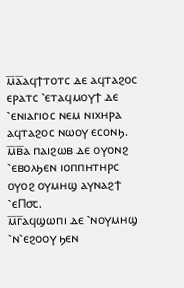ⲙ̅ⲁ̅ⲁϥϯⲧⲟⲧⲥ ⲇⲉ ⲁϥⲧⲁϩⲟⲥ ⲉⲣⲁⲧⲥ ⳿ⲉⲧⲁϥⲙⲟⲩϯ ⲇⲉ ⳿ⲉⲛⲓⲁⲅⲓⲟⲥ ⲛⲉⲙ ⲛⲓⲭⲏⲣⲁ ⲁϥⲧⲁϩⲟⲥ ⲛⲱⲟⲩ ⲉⲥⲟⲛϧ.
ⲙ̅ⲃ̅ⲁ ⲡⲁⲓϩⲱⲃ ⲇⲉ ⲟⲩⲟⲛϩ ⳿ⲉⲃⲟⲗϧⲉⲛ ⲓⲟⲡⲡⲏⲧⲏⲣⲥ ⲟⲩⲟϩ ⲟⲩⲙⲏϣ ⲁⲩⲛⲁϩϯ ⳿ⲉⲠ⳪.
ⲙ̅ⲅ̅ⲁϥϣⲱⲡⲓ ⲇⲉ ⳿ⲛⲟⲩⲙⲏϣ ⳿ⲛ⳿ⲉϩⲟⲟⲩ ϧⲉⲛ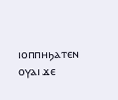ⲓⲟⲡⲡⲏϧⲁⲧⲉⲛ ⲟⲩⲁⲓ ϫⲉ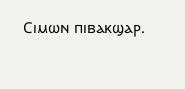Ⲥⲓⲙⲱⲛ ⲡⲓⲃⲁⲕϣⲁⲣ.